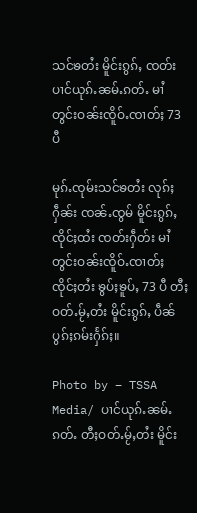သင်ၶတႆး မိူင်းၵွၵ်ႇ ၸတ်းပၢင်ယုၵ်ႉၼမ်ႉၵတ်ႉ မၢႆတွင်းဝၼ်းၸိူဝ်ႉၸၢတ်ႈ 73 ပီ

မုၵ်ႉၸုမ်းသင်ၶတႆး လုၵ်ႈႁဵၼ်း ၸၼ်ႉၸွမ် မိူင်းၵွၵ်ႇ ၸိုင်ႈထႆး ၸတ်းႁဵတ်း မၢႆတွင်းဝၼ်းၸိူဝ်ႉၸၢတ်ႈၸိုင်ႈတႆး ၶွပ်ႈၶူပ်ႇ 73 ပီ တီႈဝတ်ႉမႂ်ႇတႆး မိူင်းၵွၵ်ႇ ပဵၼ်ပွၵ်ႈၵမ်းႁႅၵ်ႈ။

Photo by – TSSA Media/ ပၢင်ယုၵ်ႉၼမ်ႉၵတ်ႉ တီႈဝတ်ႉမႂ်ႇတႆး မိူင်း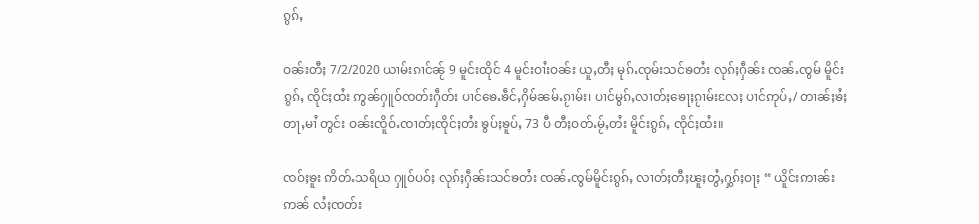ၵွၵ်ႇ

ဝၼ်းတီႈ 7/2/2020 ယၢမ်းၵၢင်ၼႂ် 9 မူင်းထိုင် 4 မူင်းဝၢႆးဝၼ်း ယူႇတီႈ မုၵ်ႉၸုမ်းသင်ၶတႆး လုၵ်ႈႁဵၼ်း ၸၼ်ႉၸွမ် မိူင်းၵွၵ်ႇ ၸိုင်ႈထႆး ဢွၼ်ႁူဝ်ၸတ်းႁဵတ်း ပၢင်ၶေႉၶဵင်ႇႁိမ်ၼမ်ႉၵႂၢမ်း၊ ပၢင်မွၵ်ႇလၢတ်ႈၶေႃႈၵႂၢမ်းလႄႈ ပၢင်ဢုပ်ႇ/ တၢၼ်ႈၶႆႈ တႃႇမၢႆ တွင်း ဝၼ်းၸိူဝ်ႉၸၢတ်ႈၸိုင်ႈတႆး ၶွပ်ႈၶူပ်ႇ 73 ပီ တီႈဝတ်ႉမႂ်ႇတႆး မိူင်းၵွၵ်ႇ ၸိုင်ႈထႆး။

ၸဝ်ႈၶူး ဢိတ်ႉသရိယ ႁူဝ်ပဝ်ႈ လုၵ်ႈႁဵၼ်းသင်ၶတႆး ၸၼ်ႉၸွမ်မိူင်းၵွၵ်ႇ လၢတ်ႈတီႈၽူႈတွႆႇႁွၵ်ႈဝႃႈ “ ယိူင်းဢၢၼ်း ဢၼ် လႆႈၸတ်း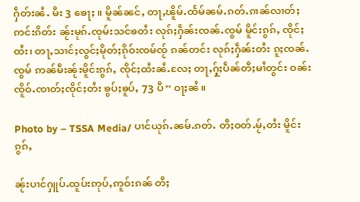ႁဵတ်းၼႆႉ မီး 3 ၶေႃႈ။ မိူၼ်ၼင်ႇ တႃႇၽိူမ်ႉထႅမ်ၼမ်ႉၵတ်ႉၵၢၼ်လၢတ်ႈဢင်းၵိတ်း ၼႂ်းမုၵ်ႉၸုမ်းသင်ၶတႆး လုၵ်ႈႁဵၼ်းၸၼ်ႉၸွမ် မိူင်းၵွၵ်ႇ ၸိုင်ႈထႆး၊ တႃႇသၢင်ႈလွင်ႈမိုတ်ႈၵိုဝ်းၸမ်ၸႂ် ၵၼ်တင်း လုၵ်ႈႁဵၼ်းတႆး ၵူႈၸၼ်ႉၸွမ် ဢၼ်မီးၼႂ်းမိူင်းၵွၵ်ႇ ၸိုင်ႈထႆးၼႆႉလႄႈ တႃႇႁႂ်ႈပဵၼ်တီႈမၢႆတွင်း ဝၼ်းၸိူဝ်ႉၸၢတ်ႈၸိုင်ႈတႆး ၶွပ်ႈၶူပ်ႇ 73 ပီ” ဝႃႈၼႆ။

Photo by – TSSA Media/ ပၢင်ယုၵ်ႉၼမ်ႉၵတ်ႉ တီႈဝတ်ႉမႂ်ႇတႆး မိူင်းၵွၵ်ႇ

ၼႂ်းပၢင်ႁူပ်ႉထူပ်းဢုပ်ႇဢူဝ်းၵၼ် တီႈ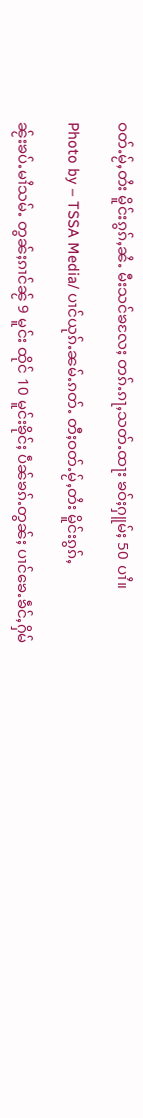ဝတ်ႉမႂ်ႇတႆး မိူင်းၵွၵ်ႇၼႆႉ မီးသင်ၶလႄႈ တၵ်ႉၵႃႇသတ်ႉထႃး ၶဝ်ႈႁူမ်ႈ 50 ပၢႆ။

Photo by – TSSA Media/ ပၢင်ယုၵ်ႉၼမ်ႉၵတ်ႉ တီႈဝတ်ႉမႂ်ႇတႆး မိူင်းၵွၵ်ႇ

ၼႂ်းၶပ်ႉမၢႆသမ်ႉ တွၼ်ႈၵၢင်ၼႂ် 9 မူင်း ထိုင် 10 မူင်းၶိုင်ႈ ပဵၼ်ၶၵ်ႉတွၼ်ႈ ပၢင်ၶေႉၶဵင်ႇႁိမ်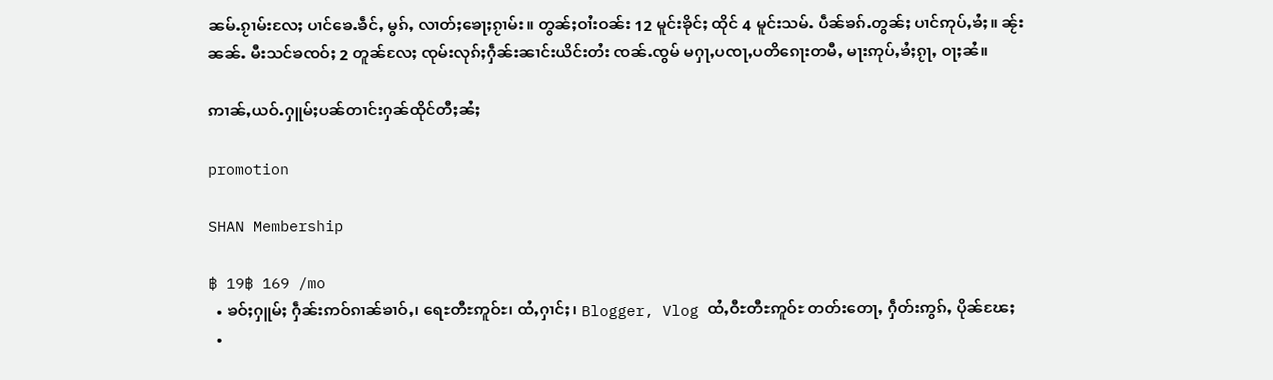ၼမ်ႉၵႂၢမ်းလႄႈ ပၢင်ၶေႉၶဵင်ႇ မွၵ်ႇ လၢတ်ႈၶေႃႈၵႂၢမ်း။ တွၼ်ႈဝၢႆးဝၼ်း 12 မူင်းၶိုင်ႈ ထိုင် 4 မူင်းသမ်ႉ ပဵၼ်ၶၵ်ႉတွၼ်ႈ ပၢင်ဢုပ်ႇၶႆႈ။ ၼႂ်းၼၼ်ႉ မီးသင်ၶၸဝ်ႈ 2 တူၼ်လႄႈ ၸုမ်းလုၵ်ႈႁဵၼ်းၼၢင်းယိင်းတႆး ၸၼ်ႉၸွမ် မႁႃႇပၸႃႇပတိၵေႃးတမီႇ မႃးဢုပ်ႇၶႆႈၵႂႃႇ ဝႃႈၼႆ။

ဢၢၼ်ႇယဝ်ႉႁူမ်ႈပၼ်တၢင်းႁၼ်ထိုင်တီႈၼႆႈ

promotion

SHAN Membership

฿ 19฿ 169 /mo
  • ၶဝ်ႈႁူမ်ႈ ႁဵၼ်းဢဝ်ၵၢၼ်ၶၢဝ်ႇ၊ ရေႊတီႊဢူဝ်ႊ၊ ထႆႇႁၢင်ႈ၊ Blogger, Vlog ထႆႇဝီႊတီႊဢူဝ်ႊ တတ်းတေႃႇ ႁဵတ်းဢွၵ်ႇ ပိုၼ်ၽႄႈ
  •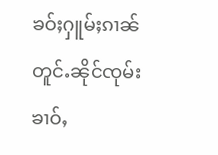ၶဝ်ႈႁူမ်ႈၵၢၼ်တူင်ႉၼိုင်ၸုမ်းၶၢဝ်ႇ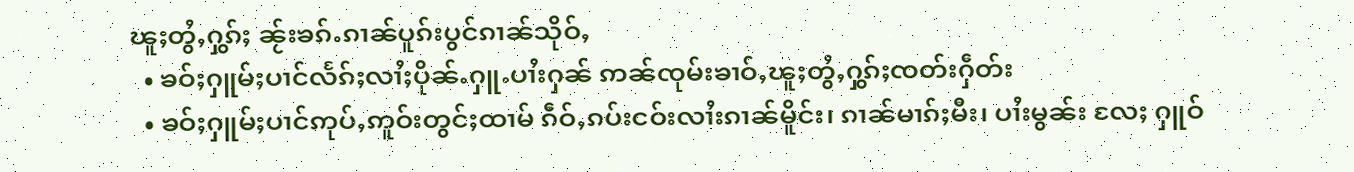ၽူႈတွႆႇႁွၵ်ႈ ၼႂ်းၶၵ်ႉၵၢၼ်ပူၵ်းပွင်ၵၢၼ်သိုဝ်ႇ
  • ၶဝ်ႈႁူမ်ႈပၢင်လႅၵ်ႈလၢႆႈပိုၼ်ႉႁူႉပၢႆးႁၼ် ဢၼ်ၸုမ်းၶၢဝ်ႇၽူႈတွႆႇႁွၵ်ႈၸတ်းႁဵတ်း
  • ၶဝ်ႈႁူမ်ႈပၢင်ဢုပ်ႇဢူဝ်းတွင်ႈထၢမ် ၵဵဝ်ႇၵပ်းငဝ်းလၢႆးၵၢၼ်မိူင်း၊ ၵၢၼ်မၢၵ်ႈမီး၊ ပၢႆးမွၼ်း လႄႈ ႁူဝ်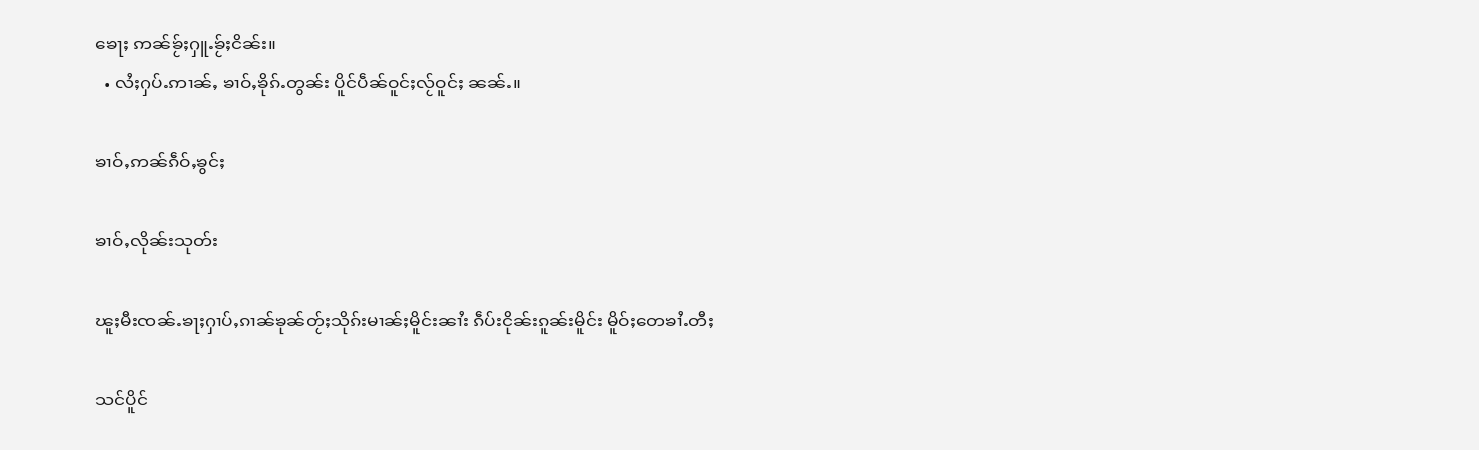ၶေႃႈ ဢၼ်ၶႂ်ႈႁူႉၶႂ်ႈငိၼ်း။
  • လႆႈႁပ်ႉဢၢၼ်ႇ ၶၢဝ်ႇၶိုၵ်ႉတွၼ်း ပိူင်ပဵၼ်ဝူင်ႈလႂ်ဝူင်ႈ ၼၼ်ႉ။

ၶၢဝ်ႇဢၼ်ၵဵဝ်ႇၶွင်ႈ

ၶၢဝ်ႇလိုၼ်းသုတ်း

ၽူႈမီးၸၼ်ႉၶႃႈႁၢပ်ႇၵၢၼ်ၶုၼ်တႂ်ႈသိုၵ်းမၢၼ်ႈမိူင်းၼၢႆး ၵဵပ်းငိုၼ်းၵူၼ်းမိူင်း မိူဝ်ႈတေၶၢႆႉတီႈ

သင်ပိူင်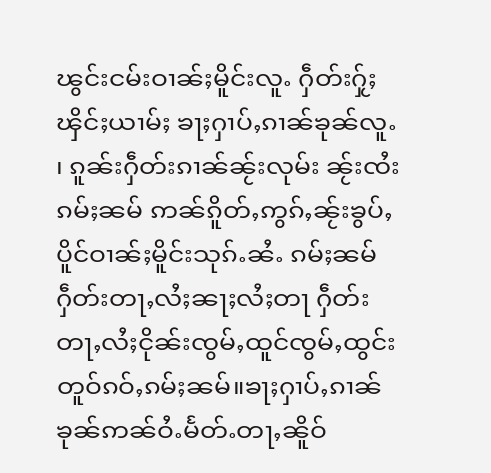ၽွင်းငမ်းဝၢၼ်ႈမိူင်းလူႉ ႁဵတ်းႁႂ်ႈၾိင်ႈယၢမ်ႈ ၶႃႈႁၢပ်ႇၵၢၼ်ၶုၼ်လူႉ ၊ ၵူၼ်းႁဵတ်းၵၢၼ်ၼႂ်းလုမ်း ၼႂ်းၸႆး ၵမ်ႈၼမ် ဢၼ်ၵိူတ်ႇဢွၵ်ႇၼႂ်းၶွပ်ႇပိူင်ဝၢၼ်ႈမိူင်းသုၵ်ႉၼႆႉ ၵမ်ႈၼမ်ႁဵတ်းတႃႇလႆႈၼႃႈလႆႈတႃ ႁဵတ်းတႃႇလႆႈငိုၼ်းၸွမ်ႇထူင်ၸွမ်ႇထွင်းတူဝ်ၵဝ်ႇၵမ်ႈၼမ်။ၶႃႈႁၢပ်ႇၵၢၼ်ၶုၼ်ဢၼ်ဝႆႉမႅတ်ႉတႃႇၼိူဝ်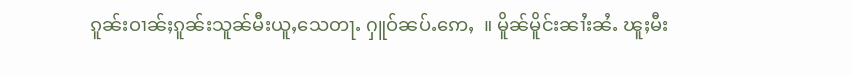ၵူၼ်းဝၢၼ်ႈၵူၼ်းသူၼ်မီးယူႇသေတႃႉ ႁူဝ်ၼပ်ႉဢေႇ  ။ မိူၼ်မိူင်းၼၢႆးၼႆႉ ၽူႈမီး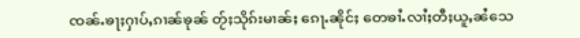ၸၼ်ႉၶႃႈႁၢပ်ႇၵၢၼ်ၶုၼ် တႂ်ႈသိုၵ်းမၢၼ်ႈ ၵေႃႉၼိုင်ႈ တေၶၢႆႉလၢႆႈတီႈယူႇၼႆသေ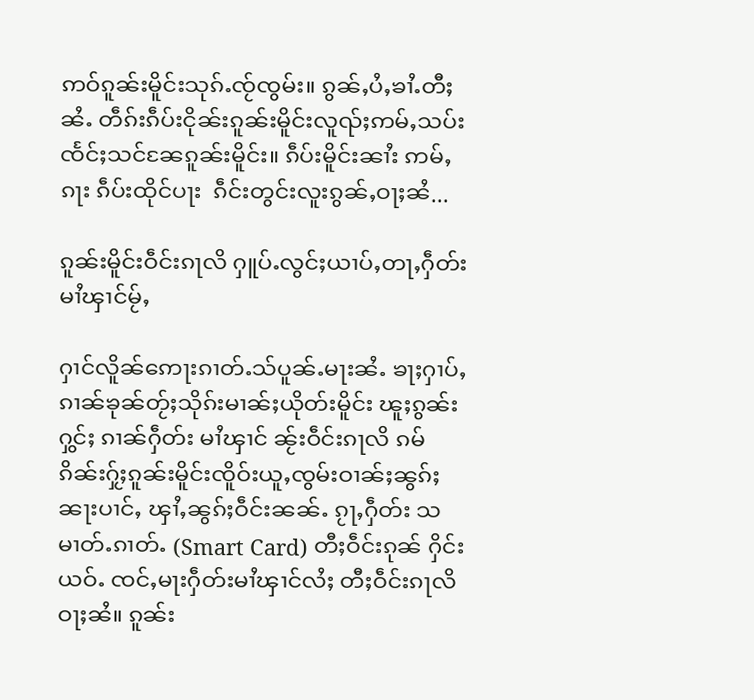ဢဝ်ၵူၼ်းမိူင်းသုၵ်ႉၸႂ်ၸွမ်း။ ၵွၼ်ႇပႆႇၶၢႆႉတီႈၼႆႉ တဵၵ်းၵဵပ်းငိုၼ်းၵူၼ်းမိူင်းလူၺ်ႈဢမ်ႇသပ်းၸႅင်ႈသင်ၼႄၵူၼ်းမိူင်း။ ၵဵပ်းမိူင်းၼၢႆး ဢမ်ႇၵႃး ၵဵပ်းထိုင်ပႃး  ၵဵင်းတွင်းလူးၵွၼ်ႇဝႃႈၼႆ...

ၵူၼ်းမိူင်းဝဵင်းၵႃလိ ႁူပ်ႉလွင်ႈယၢပ်ႇတႃႇႁဵတ်းမၢႆၾၢင်မႂ်ႇ

ႁၢင်လိူၼ်ဢေႃးၵၢတ်ႉသ်ပူၼ်ႉမႃးၼႆႉ ၶႃႈႁၢပ်ႇၵၢၼ်ၶုၼ်တႂ်ႈသိုၵ်းမၢၼ်ႈယိုတ်းမိူင်း ၽူႈၵွၼ်းႁွင်ႈ ၵၢၼ်ႁဵတ်း မၢႆၾၢင် ၼႂ်းဝဵင်းၵႃလိ ၵမ်ၵိၼ်းႁႂ်ႈၵူၼ်းမိူင်းၸိူဝ်းယူႇၸွမ်းဝၢၼ်ႈၼွၵ်ႈၼႃးပၢင်ႇ ၾၢႆႇၼွၵ်ႈဝဵင်းၼၼ်ႉ ၵႂႃႇႁဵတ်း သမၢတ်ႉၵၢတ်ႉ (Smart Card) တီႈဝဵင်းၵုၼ် ႁိင်းယဝ်ႉ ၸင်ႇမႃးႁဵတ်းမၢႆၾၢင်လႆႈ တီႈဝဵင်းၵႃလိ ဝႃႈၼႆ။ ၵူၼ်း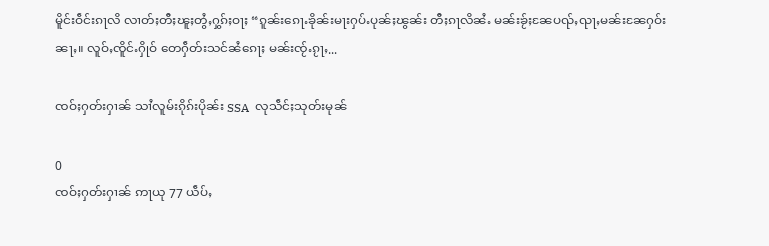မိူင်းဝဵင်းၵႃလိ လၢတ်ႈတီႈၽူႈတွႆႇႁွၵ်ႈဝႃႈ “ၵူၼ်းၵေႃႉၶိုၼ်းမႃးႁပ်ႉပုၼ်ႈၽွၼ်း တီႈၵႃလိၼႆႉ မၼ်းၶႂ်ႈၼႄပၺ်ႇၺႃႇမၼ်းၼႄႁဝ်းၼႃႇ။ လူဝ်ႇၸိူင်ႉႁိုဝ် တေႁဵတ်းသင်ၼႆၵေႃႈ မၼ်းၸႂ်ႉၵႂႃႇ...

ၸဝ်ႈႁတ်းႁၢၼ် သၢႆလူမ်းၵိုၵ်းပိုၼ်း SSA  လုသဵင်ႈသုတ်းမုၼ်

0
ၸဝ်ႈႁတ်းႁၢၼ် ဢႃယု 77 ယဵပ်ႇ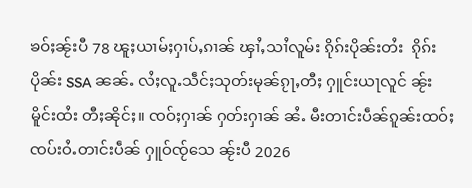ၶဝ်ႈၼႂ်းပီ 78 ၽူႈယၢမ်ႈႁၢပ်ႇၵၢၼ် ၾၢႆႇသၢႆလူမ်း ၵိုၵ်းပိုၼ်းတႆး  ၵိုၵ်းပိုၼ်း SSA ၼၼ်ႉ လႆႈလူႉသဵင်ႈသုတ်းမုၼ်ၵႂႃႇတီႈ ႁူင်းယႃလူင် ၼႂ်းမိူင်းထႆး တီႈၼိုင်ႈ။ ၸဝ်ႈႁၢၼ် ႁတ်းႁၢၼ် ၼႆႉ မီးတၢင်းပဵၼ်ၵူၼ်းထဝ်ႈ ၸပ်းဝႆႉတၢင်းပဵၼ် ႁူဝ်ၸႂ်သေ ၼႂ်းပီ 2026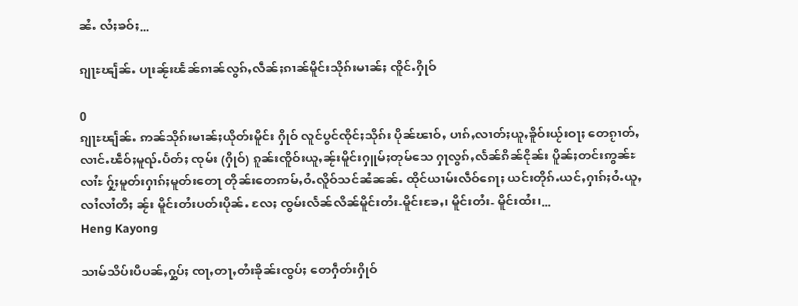ၼႆႉ လႆႈၶဝ်ႈ...

ၵျႃႊၽျႅၼ်ႉ ပႃးၼႂ်းၽႅၼ်ၵၢၼ်လွၵ်ႇလဵၼ်ႈၵၢၼ်မိူင်းသိုၵ်းမၢၼ်ႈ ၸိူင်ႉႁိုဝ်

0
ၵျႃႊၽျႅၼ်ႉ ဢၼ်သိုၵ်းမၢၼ်ႈယိုတ်းမိူင်း ႁိုဝ် လူင်ပွင်ၸိုင်ႈသိုၵ်း ပိုၼ်ၽၢဝ်ႇ ပၢၵ်ႇလၢတ်ႈယူႇၶိူဝ်းယႂ်းဝႃႈ တေၵႂၢတ်ႇလၢင်ႉၽဵဝ်ႈမူၺ်ႉပႅတ်ႈ ၸုမ်း (ႁိုဝ်) ၵူၼ်းၸိူဝ်းယူႇၼႂ်းမိူင်းႁူမ်ႈတုမ်သေ ႁႃလွၵ်ႇလႅၼ်ၵိၼ်ငိုၼ်း ပိူၼ်ႈတင်းဢွၼ်ႊလၢႆႊ ႁႂ်ႈမူတ်းႁၢၵ်ႈမူတ်းတေႃ တိုၼ်းတေဢမ်ႇဝႆႉလိူဝ်သင်ၼႆၼၼ်ႉ ထိုင်ယၢမ်းလဵဝ်ၵေႃႈ ယင်းတိုၵ်ႉယင်ႇႁၢၵ်ႈဝႆႉယူႇ လၢႆလၢႆတီႈ ၼႂ်း မိူင်းတႆးပတ်းပိုၼ်ႉ လႄႈ ၸွမ်းလႅၼ်လိၼ်မိူင်းတႆး-မိူင်းၶႄႇ၊ မိူင်းတႆး- မိူင်းထႆး၊...
Heng Kayong

သၢမ်သိပ်းပီပၼ်ႇႁွပ်ႈ ၸႃႇတႃႇတႆးၶိုၼ်းၸွပ်ႈ တေႁဵတ်းႁိုဝ်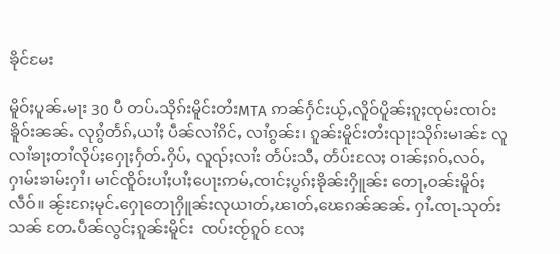ၶိုင်မႄး

မိူဝ်ႈပူၼ်ႉမႃး 30 ပီ တပ်ႉသိုၵ်းမိူင်းတႆးMTA ဢၼ်ႁႅင်းယႂ်ႇလိူဝ်ပိူၼ်ႈၵူႈၸုမ်းၸၢဝ်းၶိူဝ်းၼၼ်ႉ လုၵွႆတႅၵ်ႇယၢႆႈ ပဵၼ်လၢႆၵိင်ႇ လၢႆၵွၼ်း၊ ၵူၼ်းမိူင်းတႆးၺႃးသိုၵ်းမၢၼ်ႊ လူလၢႆၶႃႈတၢႆလိုပ်ႈႁေႃႈႁႅတ်ႉႁိပ်ႇ လူၺ်ႈလၢႆး တႅပ်းသီႇ တႅပ်းလႄႈ ဝၢၼ်ႈၵဝ်ႇလဝ်ႇႁၢမ်းၶၢမ်းႁၢႆ၊ မၢင်ၸိူဝ်းပၢႆႈပၢႆႈပေႃးဢမ်ႇၸၢင်ႈပွၵ်ႈၶိုၼ်းႁိူၼ်း တေႃႇဝၼ်းမိူဝ်ႈလဵဝ်။ ၼႂ်းၵႄႈမုင်ႉႁေႃတေႃႁိူၼ်းလုယၢတ်ႇၽၢတ်ႇၽေၵၼ်ၼၼ်ႉ ႁၢႆႉၸႃႉသုတ်းသၼ် တႄႉပဵၼ်လွင်ႈၵူၼ်းမိူင်း  ၸပ်းၸႂ်ၵူဝ် လႄႈ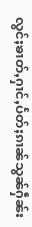လွင်ႈၶၢတ်ႇႁၢင်ႇပႅတ်ႈၵၢၼ်သွၼ်ႁဵၼ်း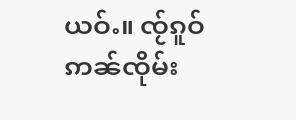ယဝ်ႉ။ ၸႂ်ၵူဝ်ဢၼ်ၸိုမ်း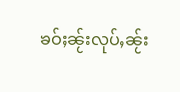ၶဝ်ႈၼႂ်းလုပ်ႇၼႂ်း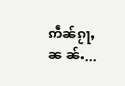ဢဵၼ်ၵႂႃႇၼ ၼ်ႉ...